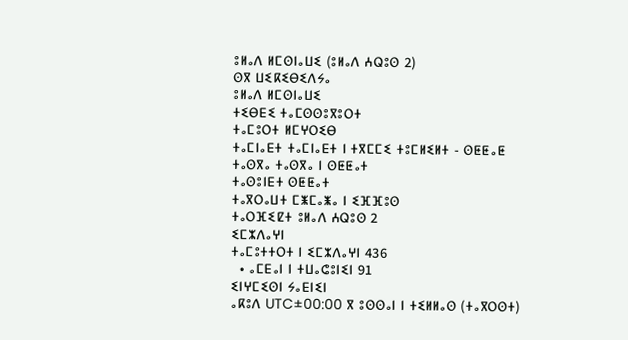ⵓⵍⴰⴷ ⵍⵎⵙⵏⴰⵡⵉ (ⵓⵍⴰⴷ ⵄⵕⵓⵙ 2)
ⵙⴳ ⵡⵉⴽⵉⴱⵉⴷⵢⴰ
ⵓⵍⴰⴷ ⵍⵎⵙⵏⴰⵡⵉ
ⵜⵉⴱⴹⵉ ⵜⴰⵎⵙⵙⵓⴳⵓⵔⵜ
ⵜⴰⵎⵓⵔⵜ ⵍⵎⵖⵔⵉⴱ
ⵜⴰⵎⵏⴰⴹⵜ ⵜⴰⵎⵏⴰⴹⵜ ⵏ ⵜⴳⵎⵎⵉ ⵜⵓⵎⵍⵉⵍⵜ - ⵙⵟⵟⴰⵟ
ⵜⴰⵙⴳⴰ ⵜⴰⵙⴳⴰ ⵏ ⵙⵟⵟⴰⵜ
ⵜⴰⵙⵓⵏⴹⵜ ⵙⵟⵟⴰⵜ
ⵜⴰⴳⵔⴰⵡⵜ ⵎⵥⵎⴰⵥⴰ ⵏ ⵉⴼⴼⵓⵙ
ⵜⴰⵔⴼⵉⵇⵜ ⵓⵍⴰⴷ ⵄⵕⵓⵙ 2
ⵉⵎⵣⴷⴰⵖⵏ
ⵜⴰⵎⵓⵜⵜⵔⵜ ⵏ ⵉⵎⵣⴷⴰⵖⵏ 436
  • ⴰⵎⴹⴰⵏ ⵏ ⵜⵡⴰⵛⵓⵏⵉⵏ 91
ⵉⵏⵖⵎⵉⵙⵏ ⵢⴰⴹⵏⵉⵏ
ⴰⴽⵓⴷ UTC±00:00 ⴳ ⵓⵙⵙⴰⵏ ⵏ ⵜⵉⵍⵍⴰⵙ (ⵜⴰⴳⵔⵙⵜ)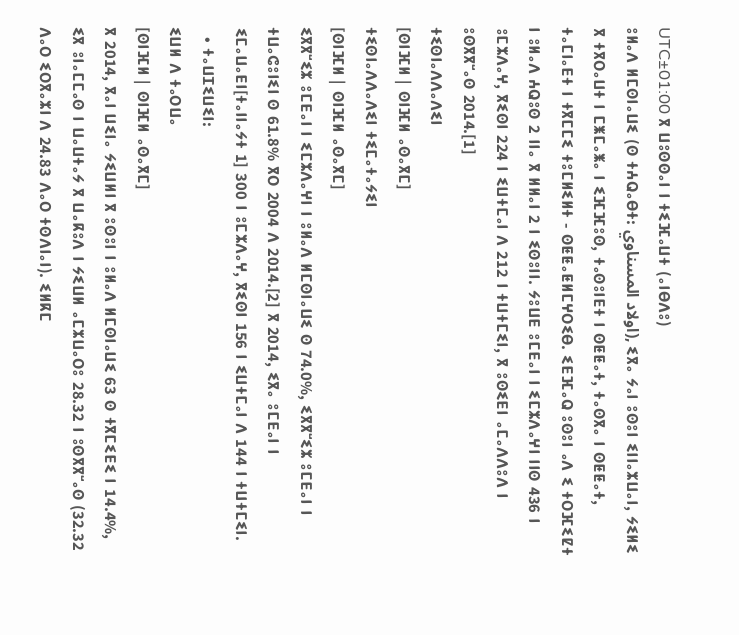UTC±01:00 ⴳ ⵡⵓⵙⵙⴰⵏ ⵏ ⵜⵉⴼⴰⵡⵜ (ⴰⵏⴱⴷⵓ)
ⵓⵍⴰⴷ ⵍⵎⵙⵏⴰⵡⵉ (ⵙ ⵜⵄⵕⴰⴱⵜ: اولاد المسناوي), ⵉⴳⴰ ⵢⴰⵏ ⵓⵙⵓⵏ ⵉⵏⵏⴰⵣⵡⴰⵏ, ⵢⵉⵍⵉ ⴳ ⵜⴳⵔⴰⵡⵜ ⵏ ⵎⵥⵎⴰⵥⴰ ⵏ ⵉⴼⴼⵓⵙ, ⵜⴰⵙⵓⵏⴹⵜ ⵏ ⵙⵟⵟⴰⵜ, ⵜⴰⵙⴳⴰ ⵏ ⵙⵟⵟⴰⵜ, ⵜⴰⵎⵏⴰⴹⵜ ⵏ ⵜⴳⵎⵎⵉ ⵜⵓⵎⵍⵉⵍⵜ - ⵙⵟⵟⴰⵟⵍⵎⵖⵔⵉⴱ. ⵉⴹⴼⴰⵕ ⵓⵙⵓⵏ ⴰⴷ ⵉ ⵜⵔⴼⵉⵇⵜ ⵏ ⵓⵍⴰⴷ ⵄⵕⵓⵙ 2 ⵏⵏⴰ ⴳ ⵍⵍⴰⵏ 2 ⵏ ⵉⵙⵓⵏⵏ. ⵢⵓⵡⴹ ⵓⵎⴹⴰⵏ ⵏ ⵉⵎⵣⴷⴰⵖⵏ ⵏⵏⵙ 436 ⵏ ⵓⵎⵣⴷⴰⵖ, ⴳⵉⵙⵏ 224 ⵏ ⵉⵡⵜⵎⴰⵏ ⴷ 212 ⵏ ⵜⵡⵜⵎⵉⵏ, ⴳ ⵓⵙⵉⴹⵏ ⴰⵎⴰⴷⴷⵓⴷ ⵏ ⵓⵙⴳⴳⵯⴰⵙ 2014.[1]
ⵜⵉⵙⵏⴰⴷⴷⴰⴷⵉⵏ
[ⵙⵏⴼⵍ | ⵙⵏⴼⵍ ⴰⵙⴰⴳⵎ]
ⵜⵉⵙⵏⴰⴷⴷⴰⴷⵉⵏ ⵜⵉⵎⴰⵜⴰⵢⵉⵏ
[ⵙⵏⴼⵍ | ⵙⵏⴼⵍ ⴰⵙⴰⴳⵎ]
ⵉⴳⴳⵯⵉⵣ ⵓⵎⴹⴰⵏ ⵏ ⵉⵎⵣⴷⴰⵖⵏ ⵏ ⵓⵍⴰⴷ ⵍⵎⵙⵏⴰⵡⵉ ⵙ 74.0%, ⵉⴳⴳⵯⵉⵣ ⵓⵎⴹⴰⵏ ⵏ ⵜⵡⴰⵛⵓⵏⵉⵏ ⵙ 61.8% ⴳⵔ 2004 ⴷ 2014.[2] ⴳ 2014, ⵉⴳⴰ ⵓⵎⴹⴰⵏ ⵏ ⵉⵎⴰⵡⴰⴹⵏ[ⵜⴰⵏⵏⴰⵢⵜ 1] 300 ⵏ ⵓⵎⵣⴷⴰⵖ, ⴳⵉⵙⵏ 156 ⵏ ⵉⵡⵜⵎⴰⵏ ⴷ 144 ⵏ ⵜⵡⵜⵎⵉⵏ.
  • ⵜⴰⵡⵊⵉⵡⵉⵏ:
ⵉⵡⵍ ⴷ ⵜⴰⵔⵡⴰ
[ⵙⵏⴼⵍ | ⵙⵏⴼⵍ ⴰⵙⴰⴳⵎ]
ⴳ 2014, ⴳⴰⵏ ⵡⵉⵏⴰ ⵢⵉⵡⵍⵏ ⴳ ⵓⵙⵓⵏ ⵏ ⵓⵍⴰⴷ ⵍⵎⵙⵏⴰⵡⵉ 63 ⵙ ⵜⴳⵎⵉⴹⵉ ⵏ 14.4%, ⵉⴳ ⵓⵏⴰⵎⵎⴰⵙ ⵏ ⵡⴰⵡⵜⴰⵢ ⴳ ⵡⴰⴽⵓⴷ ⵏ ⵢⵉⵡⵍ ⴰⵎⵣⵡⴰⵔⵓ 28.32 ⵏ ⵓⵙⴳⴳⵯⴰⵙ (32.32 ⴷⴰⵔ ⵉⵔⴳⴰⵣⵏ ⴷ 24.83 ⴷⴰⵔ ⵜⵙⴷⵏⴰⵏ). ⵉⵍⴽⵎ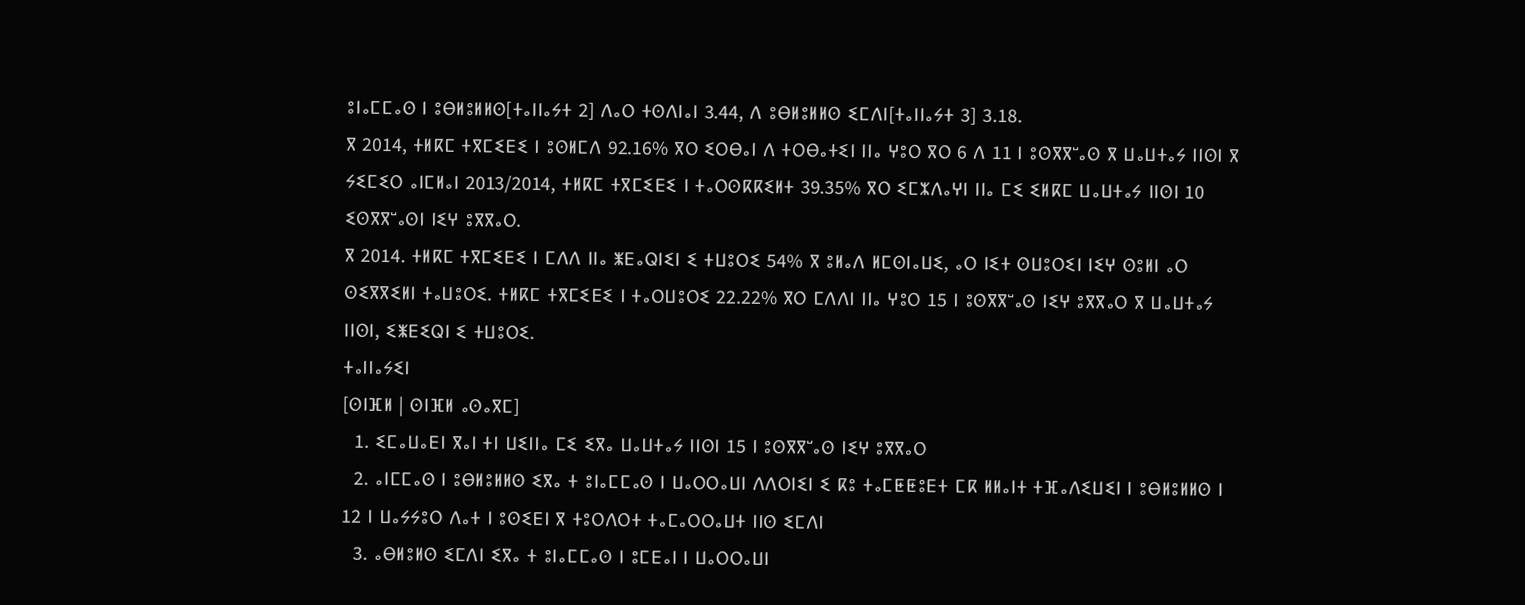ⵓⵏⴰⵎⵎⴰⵙ ⵏ ⵓⴱⵍⵓⵍⵍⵙ[ⵜⴰⵏⵏⴰⵢⵜ 2] ⴷⴰⵔ ⵜⵙⴷⵏⴰⵏ 3.44, ⴷ ⵓⴱⵍⵓⵍⵍⵙ ⵉⵎⴷⵏ[ⵜⴰⵏⵏⴰⵢⵜ 3] 3.18.
ⴳ 2014, ⵜⵍⴽⵎ ⵜⴳⵎⵉⴹⵉ ⵏ ⵓⵙⵍⵎⴷ 92.16% ⴳⵔ ⵉⵔⴱⴰⵏ ⴷ ⵜⵔⴱⴰⵜⵉⵏ ⵏⵏⴰ ⵖⵓⵔ ⴳⵔ 6 ⴷ 11 ⵏ ⵓⵙⴳⴳⵯⴰⵙ ⴳ ⵡⴰⵡⵜⴰⵢ ⵏⵏⵙⵏ ⴳ ⵢⵉⵎⵉⵔ ⴰⵏⵎⵍⴰⵏ 2013/2014, ⵜⵍⴽⵎ ⵜⴳⵎⵉⴹⵉ ⵏ ⵜⴰⵔⵙⴽⴽⵉⵍⵜ 39.35% ⴳⵔ ⵉⵎⵣⴷⴰⵖⵏ ⵏⵏⴰ ⵎⵉ ⵉⵍⴽⵎ ⵡⴰⵡⵜⴰⵢ ⵏⵏⵙⵏ 10 ⵉⵙⴳⴳⵯⴰⵙⵏ ⵏⵉⵖ ⵓⴳⴳⴰⵔ.
ⴳ 2014. ⵜⵍⴽⵎ ⵜⴳⵎⵉⴹⵉ ⵏ ⵎⴷⴷ ⵏⵏⴰ ⵥⴹⴰⵕⵏⵉⵏ ⵉ ⵜⵡⵓⵔⵉ 54% ⴳ ⵓⵍⴰⴷ ⵍⵎⵙⵏⴰⵡⵉ, ⴰⵔ ⵏⵉⵜ ⵙⵡⵓⵔⵉⵏ ⵏⵉⵖ ⵙⵓⵍⵏ ⴰⵔ ⵙⵉⴳⴳⵉⵍⵏ ⵜⴰⵡⵓⵔⵉ. ⵜⵍⴽⵎ ⵜⴳⵎⵉⴹⵉ ⵏ ⵜⴰⵔⵡⵓⵔⵉ 22.22% ⴳⵔ ⵎⴷⴷⵏ ⵏⵏⴰ ⵖⵓⵔ 15 ⵏ ⵓⵙⴳⴳⵯⴰⵙ ⵏⵉⵖ ⵓⴳⴳⴰⵔ ⴳ ⵡⴰⵡⵜⴰⵢ ⵏⵏⵙⵏ, ⵉⵥⴹⵉⵕⵏ ⵉ ⵜⵡⵓⵔⵉ.
ⵜⴰⵏⵏⴰⵢⵉⵏ
[ⵙⵏⴼⵍ | ⵙⵏⴼⵍ ⴰⵙⴰⴳⵎ]
  1. ⵉⵎⴰⵡⴰⴹⵏ ⴳⴰⵏ ⵜⵏ ⵡⵉⵏⵏⴰ ⵎⵉ ⵉⴳⴰ ⵡⴰⵡⵜⴰⵢ ⵏⵏⵙⵏ 15 ⵏ ⵓⵙⴳⴳⵯⴰⵙ ⵏⵉⵖ ⵓⴳⴳⴰⵔ
  2. ⴰⵏⵎⵎⴰⵙ ⵏ ⵓⴱⵍⵓⵍⵍⵙ ⵉⴳⴰ ⵜ ⵓⵏⴰⵎⵎⴰⵙ ⵏ ⵡⴰⵔⵔⴰⵡⵏ ⴷⴷⵔⵏⵉⵏ ⵉ ⴽⵓ ⵜⴰⵎⵟⵟⵓⴹⵜ ⵎⴽ ⵍⵍⴰⵏⵜ ⵜⴼⴰⴷⵉⵡⵉⵏ ⵏ ⵓⴱⵍⵓⵍⵍⵙ ⵏ 12 ⵏ ⵡⴰⵢⵢⵓⵔ ⴷⴰⵜ ⵏ ⵓⵙⵉⴹⵏ ⴳ ⵜⵓⵔⴷⵔⵜ ⵜⴰⵎⴰⵔⵔⴰⵡⵜ ⵏⵏⵙ ⵉⵎⴷⵏ
  3. ⴰⴱⵍⵓⵍⵙ ⵉⵎⴷⵏ ⵉⴳⴰ ⵜ ⵓⵏⴰⵎⵎⴰⵙ ⵏ ⵓⵎⴹⴰⵏ ⵏ ⵡⴰⵔⵔⴰⵡⵏ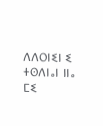ⴷⴷⵔⵏⵉⵏ ⵉ ⵜⵙⴷⵏⴰⵏ ⵏⵏⴰ ⵎⵉ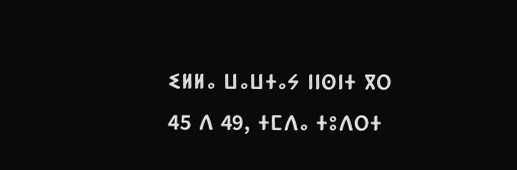ⵉⵍⵍⴰ ⵡⴰⵡⵜⴰⵢ ⵏⵏⵙⵏⵜ ⴳⵔ 45 ⴷ 49, ⵜⵎⴷⴰ ⵜⵓⴷⵔⵜ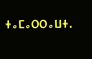ⵜⴰⵎⴰⵔⵔⴰⵡⵜ.